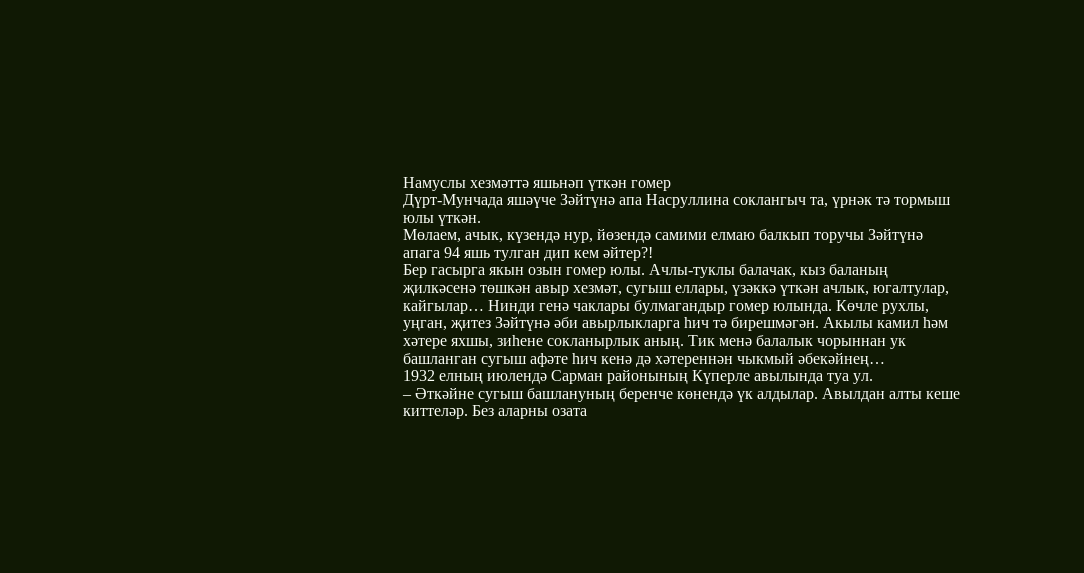Намуслы хезмәттә яшьнәп үткән гомер
Дүрт-Мунчада яшәүче Зәйтүнә апа Насруллина соклангыч та, үрнәк тә тормыш юлы үткән.
Мөлаем, ачык, күзендә нур, йөзендә самими елмаю балкып торучы Зәйтүнә апага 94 яшь тулган дип кем әйтер?!
Бер гасырга якын озын гомер юлы. Ачлы-туклы балачак, кыз баланың җилкәсенә төшкән авыр хезмәт, сугыш еллары, үзәккә үткән ачлык, югалтулар, кайгылар… Нинди генә чаклары булмагандыр гомер юлында. Көчле рухлы, уңган, җитез Зәйтүнә әби авырлыкларга һич тә бирешмәгән. Акылы камил һәм хәтере яхшы, зиһене сокланырлык аның. Тик менә балалык чорыннан ук башланган сугыш афәте һич кенә дә хәтереннән чыкмый әбекәйнең…
1932 елның июлендә Сарман районының Күперле авылында туа ул.
– Әткәйне сугыш башлануның беренче көнендә үк алдылар. Авылдан алты кеше киттеләр. Без аларны озата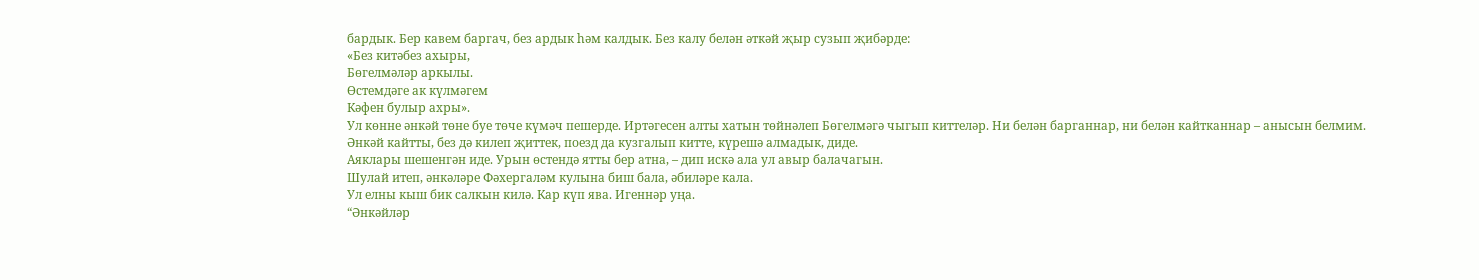бардык. Бер кавем баргач, без ардык һәм калдык. Без калу белән әткәй җыр сузып җибәрде:
«Без китәбез ахыры,
Бөгелмәләр аркылы.
Өстемдәге ак күлмәгем
Кәфен булыр ахры».
Ул көнне әнкәй төне буе төче күмәч пешерде. Иртәгесен алты хатын төйнәлеп Бөгелмәгә чыгып киттеләр. Ни белән барганнар, ни белән кайтканнар – анысын белмим. Әнкәй кайтты, без дә килеп җиттек, поезд да кузгалып китте, күрешә алмадык, диде.
Аяклары шешенгән иде. Урын өстендә ятты бер атна, – дип искә ала ул авыр балачагын.
Шулай итеп, әнкәләре Фәхергаләм кулына биш бала, әбиләре кала.
Ул елны кыш бик салкын килә. Кар күп ява. Игеннәр уңа.
“Әнкәйләр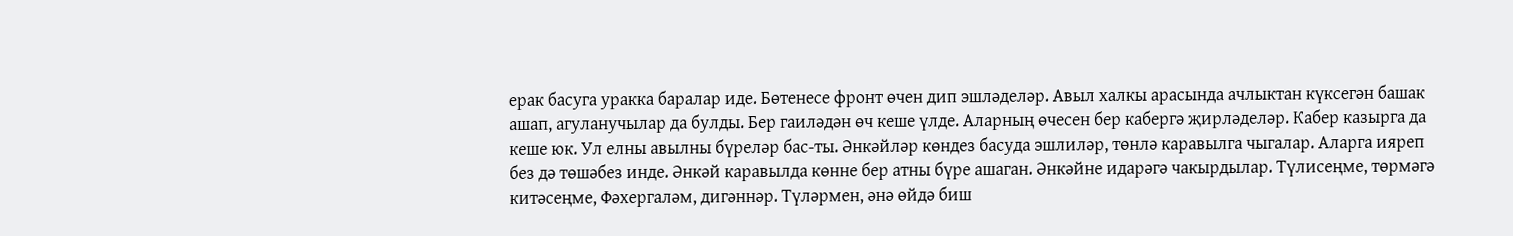ерак басуга уракка баралар иде. Бөтенесе фронт өчен дип эшләделәр. Авыл халкы арасында ачлыктан күксегән башак ашап, агуланучылар да булды. Бер гаиләдән өч кеше үлде. Аларның өчесен бер кабергә җирләделәр. Кабер казырга да кеше юк. Ул елны авылны бүреләр бас-ты. Әнкәйләр көндез басуда эшлиләр, төнлә каравылга чыгалар. Аларга ияреп без дә төшәбез инде. Әнкәй каравылда көнне бер атны бүре ашаган. Әнкәйне идарәгә чакырдылар. Түлисеңме, төрмәгә китәсеңме, Фәхергаләм, дигәннәр. Түләрмен, әнә өйдә биш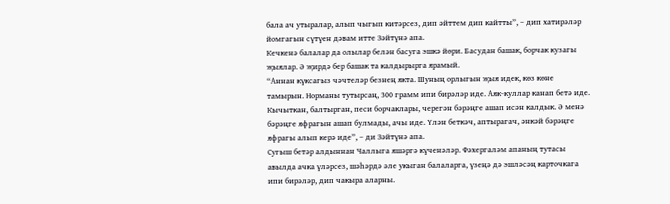бала ач утыралар, алып чыгып китәрсез, дип әйттем дип кайтты”, – дип хатирәләр йомгагын сүтүен дәвам итте Зәйтүнә апа.
Кечкенә балалар да олылар белән басуга эшкә йөри. Басудан башак, борчак кузагы җыялар. Ә җирдә бер башак та калдырырга ярамый.
“Аннан күксагыз чәчтеләр безнең якта. Шуның орлыгын җыя идек, көз көне тамырын. Норманы тутырсаң, 300 грамм ипи бирәләр иде. Аяк-куллар канап бетә иде. Кычыткан, балтырган, песи борчаклары, черегән бәрәңге ашап исән калдык. Ә менә бәрәңге яфрагын ашап булмады, ачы иде. Үлән беткәч, аптырагач, әнкәй бәрәңге яфрагы алып керә иде”, – ди Зәйтүнә апа.
Сугыш бетәр алдыннан Чаллыга яшәргә күченәләр. Фәхергаләм апаның тутасы авылда ачка үләрсез, шәһәрдә әле укыган балаларга, үзеңә дә эшләсәң карточкага ипи бирәләр, дип чакыра аларны.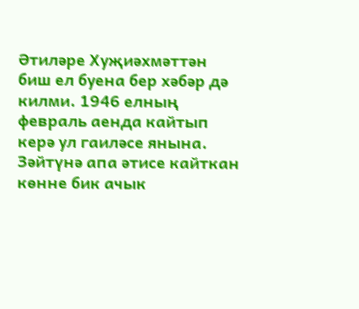Әтиләре Хуҗиәхмәттән биш ел буена бер хәбәр дә килми. 1946 елның февраль аенда кайтып керә ул гаиләсе янына.
Зәйтүнә апа әтисе кайткан көнне бик ачык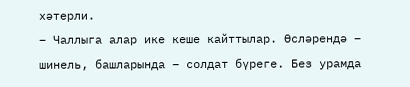хәтерли.
– Чаллыга алар ике кеше кайттылар. Өсләрендә – шинель, башларында – солдат бүреге. Без урамда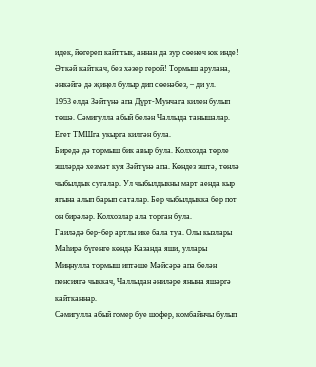идек, йөгереп кайттык, аннан да зур сөенеч юк инде! Әткәй кайткач, без хәзер герой! Тормыш арулана, әнкәйгә дә җиңел булыр дип сөенәбез, – ди ул.
1953 елда Зәйтүнә апа Дүрт-Мунчага килен булып төшә. Сәмигулла абый белән Чаллыда танышалар. Егет ТМШга укырга килгән була.
Биредә дә тормыш бик авыр була. Колхозда төрле эшләрдә хезмәт куя Зәйтүнә апа. Көндез эштә, төнлә чыбылдык сугалар. Ул чыбылдыкны март аенда кыр ягына алып барып саталар. Бер чыбылдыкка бер пот он бирәләр. Колхозлар ала торган була.
Гаиләдә бер-бер артлы ике бала туа. Олы кызлары Маһирә бүгенге көндә Казанда яши, уллары Миңнулла тормыш иптәше Мәйсәрә апа белән пенсиягә чыккач, Чаллыдан әниләре янына яшәргә кайтканнар.
Сәмигулла абый гомер буе шофер, комбайнчы булып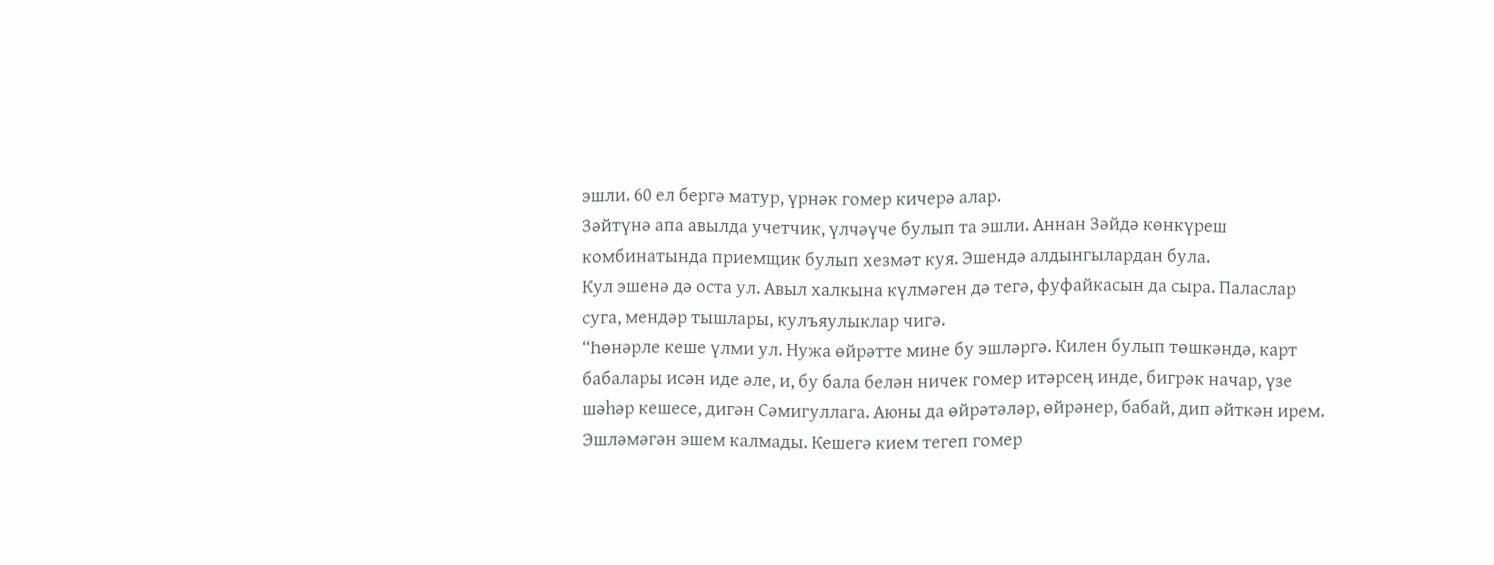эшли. 60 ел бергә матур, үрнәк гомер кичерә алар.
Зәйтүнә апа авылда учетчик, үлчәүче булып та эшли. Аннан Зәйдә көнкүреш комбинатында приемщик булып хезмәт куя. Эшендә алдынгылардан була.
Кул эшенә дә оста ул. Авыл халкына күлмәген дә тегә, фуфайкасын да сыра. Паласлар суга, мендәр тышлары, кулъяулыклар чигә.
“Һөнәрле кеше үлми ул. Нужа өйрәтте мине бу эшләргә. Килен булып төшкәндә, карт бабалары исән иде әле, и, бу бала белән ничек гомер итәрсең инде, бигрәк начар, үзе шәһәр кешесе, дигән Сәмигуллага. Аюны да өйрәтәләр, өйрәнер, бабай, дип әйткән ирем. Эшләмәгән эшем калмады. Кешегә кием тегеп гомер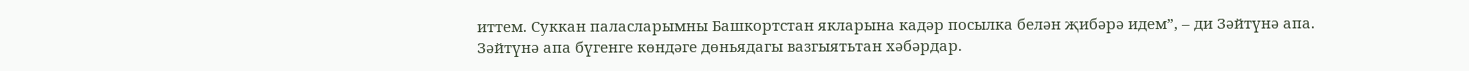иттем. Суккан паласларымны Башкортстан якларына кадәр посылка белән җибәрә идем”, – ди Зәйтүнә апа.
Зәйтүнә апа бүгенге көндәге дөньядагы вазгыятьтан хәбәрдар.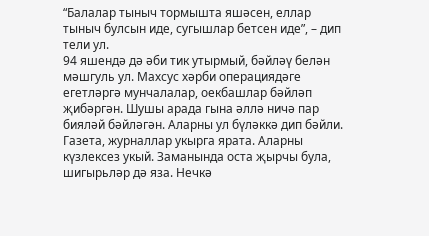“Балалар тыныч тормышта яшәсен, еллар тыныч булсын иде, сугышлар бетсен иде”, – дип тели ул.
94 яшендә дә әби тик утырмый, бәйләү белән мәшгуль ул. Махсус хәрби операциядәге егетләргә мунчалалар, оекбашлар бәйләп җибәргән. Шушы арада гына әллә ничә пар бияләй бәйләгән. Аларны ул бүләккә дип бәйли. Газета, журналлар укырга ярата. Аларны күзлексез укый. Заманында оста җырчы була, шигырьләр дә яза. Нечкә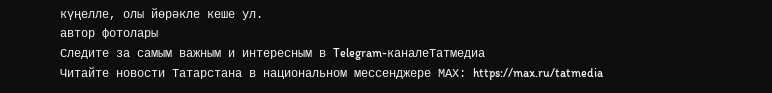күңелле, олы йөрәкле кеше ул.
автор фотолары
Следите за самым важным и интересным в Telegram-каналеТатмедиа
Читайте новости Татарстана в национальном мессенджере MАХ: https://max.ru/tatmedia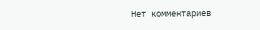Нет комментариев